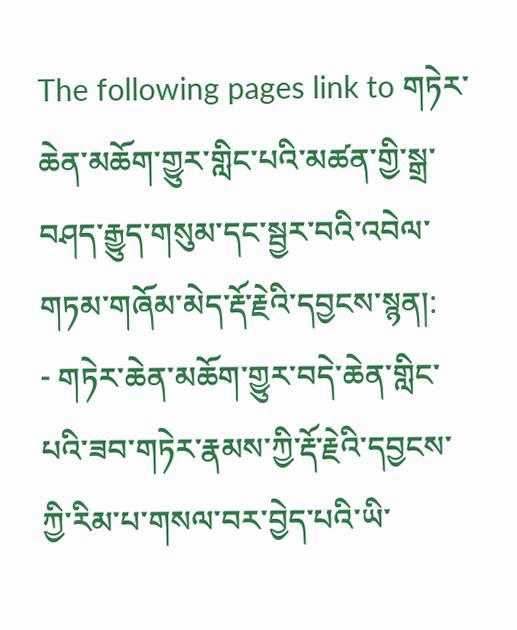The following pages link to གཏེར་ཆེན་མཆོག་གྱུར་གླིང་པའི་མཚན་གྱི་སྒྲ་བཤད་རྒྱུད་གསུམ་དང་སྦྱར་བའི་འབེལ་གཏམ་གཞོམ་མེད་རྡོ་རྗེའི་དབྱངས་སྙན།:
- གཏེར་ཆེན་མཆོག་གྱུར་བདེ་ཆེན་གླིང་པའི་ཟབ་གཏེར་རྣམས་ཀྱི་རྡོ་རྗེའི་དབྱངས་ཀྱི་རིམ་པ་གསལ་བར་བྱེད་པའི་ཡི་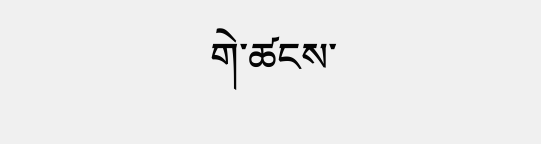གེ་ཚངས་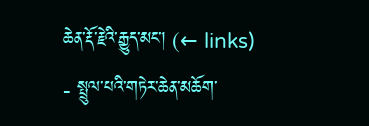ཆེན་རྡོ་རྗེའི་རྒྱུད་མང་། (← links)
- སྤྲུལ་པའི་གཏེར་ཆེན་མཆོག་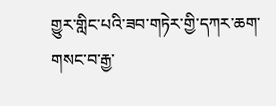གྱུར་གླིང་པའི་ཟབ་གཏེར་གྱི་དཀར་ཆག་གསང་བ་རྒྱ་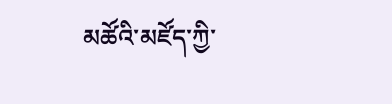མཚོའི་མཛོད་ཀྱི་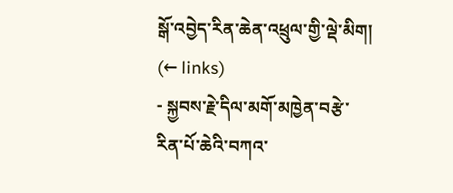སྒོ་འབྱེད་རིན་ཆེན་འཕྲུལ་གྱི་ལྡེ་མིག། (← links)
- སྐྱབས་རྗེ་དིལ་མགོ་མཁྱེན་བརྩེ་རིན་པོ་ཆེའི་བཀའ་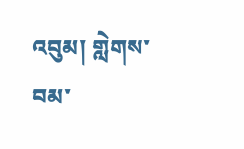འབུམ། གླེགས་བམ་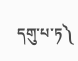དགུ་པ་ཏ༽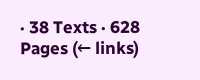· 38 Texts · 628 Pages (← links)